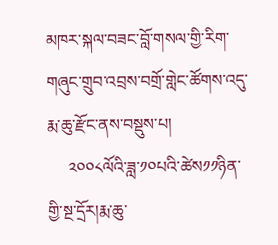མཁར་སྐལ་བཟང་བློ་གསལ་གྱི་རིག་གཞུང་གྲུབ་འབྲས་བགྲོ་གླེང་ཚོགས་འདུ་རྨ་ཆུ་རྫོང་ནས་བསྡུས་པ།
     ༢༠༠༨ལོའི་ཟླ་༡༠པའི་ཚེས༡༡ཉིན་གྱི་སྔ་དྲོར།རྨ་ཆུ་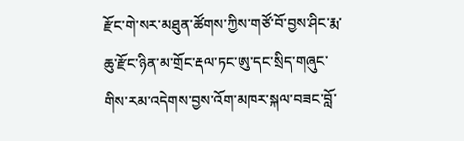རྫོང་གེ་སར་མཐུན་ཚོགས་ཀྱིས་གཙོ་བོ་བྱས་ཤིང་རྨ་ཆུ་རྫོང་ཉིན་མ་གྲོང་རྡལ་ཏང་ཨུ་དང་སྲིད་གཞུང་གིས་རམ་འདེགས་བྱས་འོག་མཁར་སྐལ་བཟང་བློ་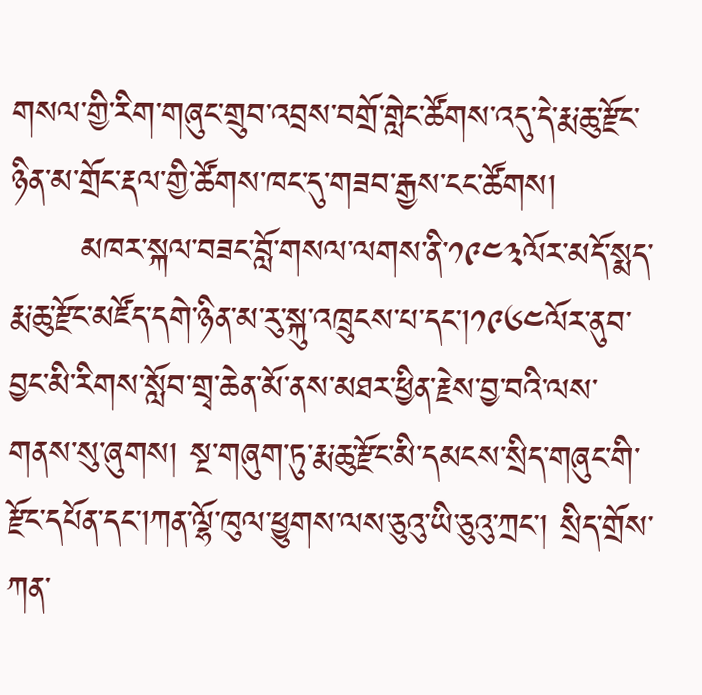གསལ་གྱི་རིག་གཞུང་གྲུབ་འབྲས་བགྲོ་གླེང་ཚོགས་འདུ་དེ་རྨ་ཆུ་རྫོང་ཉིན་མ་གྲོང་རྡལ་གྱི་ཚོགས་ཁང་དུ་གཟབ་རྒྱས་ངང་ཚོགས།
      མཁར་སྐལ་བཟང་བློ་གསལ་ལགས་ནི་༡༩༤༣ལོར་མདོ་སྨད་རྨ་ཆུ་རྫོང་མཛོད་དགེ་ཉིན་མ་རུ་སྐུ་འཁྲུངས་པ་དང་།༡༩༦༤ལོར་ནུབ་བྱང་མི་རིགས་སློབ་གྲྭ་ཆེན་མོ་ནས་མཐར་ཕྱིན་རྗེས་བྱ་བའི་ལས་གནས་སུ་ཞུགས། སྔ་གཞུག་ཏུ་རྨ་ཆུ་རྫོང་མི་དམངས་སྲིད་གཞུང་གི་རྫོང་དཔོན་དང་།ཀན་ལྷོ་ཁུལ་ཕྱུགས་ལས་ཅུའུ་ཡི་ཅུའུ་ཀྲང་། སྲིད་གྲོས་ཀན་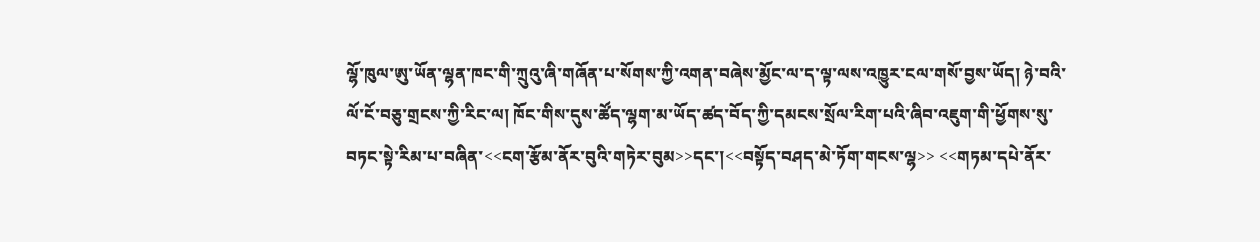ལྷོ་ཁུལ་ཨུ་ཡོན་ལྷན་ཁང་གི་ཀྲུའུ་ཞི་གཞོན་པ་སོགས་ཀྱི་འགན་བཞེས་མྱོང་ལ་ད་ལྟ་ལས་འཁྱུར་ངལ་གསོ་བྱས་ཡོད། ཉེ་བའི་ལོ་ངོ་བཅུ་གྲངས་ཀྱི་རིང་ལ། ཁོང་གིས་དུས་ཚོད་ལྷག་མ་ཡོད་ཚད་བོད་ཀྱི་དམངས་སྲོལ་རིག་པའི་ཞིབ་འཇུག་གི་ཕྱོགས་སུ་བཏང་སྟེ་རིམ་པ་བཞིན་<<ངག་རྩོམ་ནོར་བུའི་གཏེར་བུམ>>དང་།<<བསྟོད་བཤད་མེ་ཏོག་གངས་ལྷ>> <<གཏམ་དཔེ་ནོར་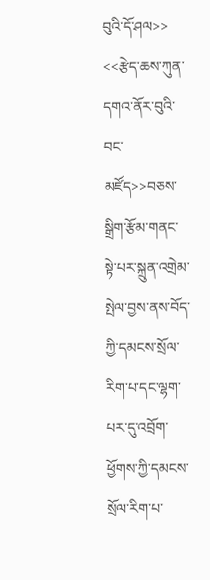བུའི་དོ་ཤལ>> <<རྩེད་ཆས་ཀུན་དགའ་ནོར་བུའི་བང་མཛོད>>བཅས་སྒྲིག་རྩོམ་གནང་སྟེ་པར་སྐྲུན་འགྲེམ་སྤེལ་བྱས་ནས་བོད་ཀྱི་དམངས་སྲོལ་རིག་པ་དང་ལྷག་པར་དུ་འབྲོག་ཕྱོགས་ཀྱི་དམངས་སྲོལ་རིག་པ་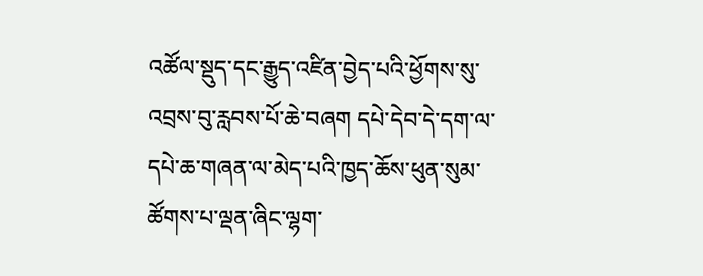འཚོལ་སྡུད་དང་རྒྱུད་འཛིན་བྱེད་པའི་ཕྱོགས་སུ་འབྲས་བུ་རླབས་པོ་ཆེ་བཞག དཔེ་དེབ་དེ་དག་ལ་དཔེ་ཆ་གཞན་ལ་མེད་པའི་ཁྱད་ཆོས་ཕུན་སུམ་ཚོགས་པ་ལྡན་ཞིང་ལྷག་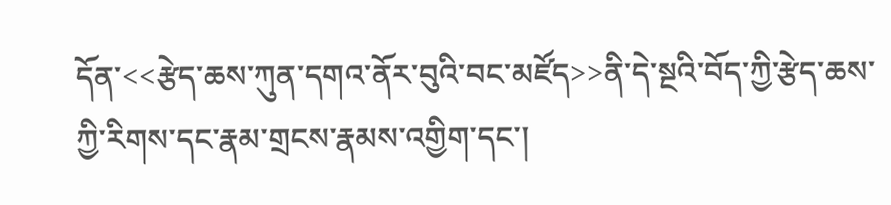དོན་<<རྩེད་ཆས་ཀུན་དགའ་ནོར་བུའི་བང་མཛོད>>ནི་དེ་སྔའི་བོད་ཀྱི་རྩེད་ཆས་ཀྱི་རིགས་དང་རྣམ་གྲངས་རྣམས་འགྱིག་དང་།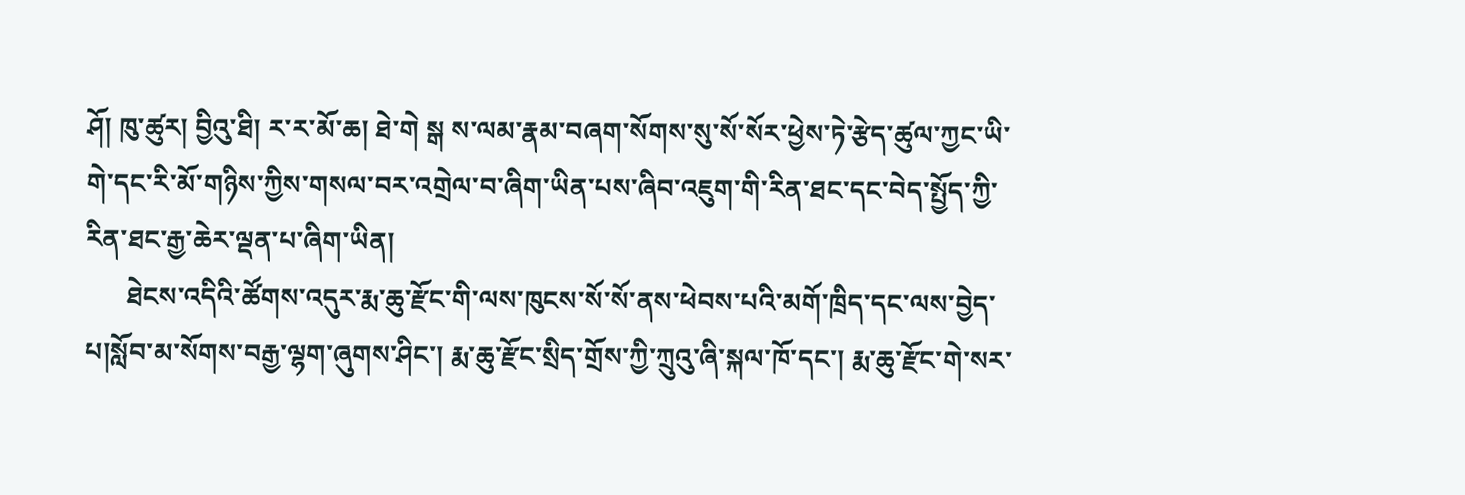ཤོ། ཁུ་ཚུར། བྱིའུ་ཐི། ར་ར་མོ་ཆ། ཐེ་གེ སྒ ས་ལམ་རྣམ་བཞག་སོགས་སུ་སོ་སོར་ཕྱེས་ཏེ་རྩེད་ཚུལ་ཀྱང་ཡི་གེ་དང་རི་མོ་གཉིས་ཀྱིས་གསལ་བར་འགྲེལ་བ་ཞིག་ཡིན་པས་ཞིབ་འཇུག་གི་རིན་ཐང་དང་བེད་སྤྱོད་ཀྱི་རིན་ཐང་རྒྱ་ཆེར་ལྡན་པ་ཞིག་ཡིན།
      ཐེངས་འདིའི་ཚོགས་འདུར་རྨ་ཆུ་རྫོང་གི་ལས་ཁུངས་སོ་སོ་ནས་ཕེབས་པའི་མགོ་ཁྲིད་དང་ལས་བྱེད་པ།སློབ་མ་སོགས་བརྒྱ་ལྷག་ཞུགས་ཤིང་། རྨ་ཆུ་རྫོང་སྲིད་གྲོས་ཀྱི་ཀྲུའུ་ཞི་སྐལ་ཁོ་དང་། རྨ་ཆུ་རྫོང་གེ་སར་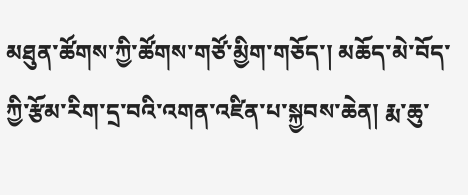མཐུན་ཚོགས་ཀྱི་ཚོགས་གཙོ་མྱིག་གཅོད་། མཆོད་མེ་བོད་ཀྱི་རྩོམ་རིག་དྲ་བའི་འགན་འཛིན་པ་སྐྱབས་ཆེན། རྨ་ཆུ་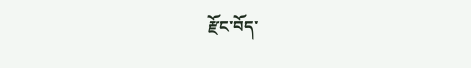རྫོང་བོད་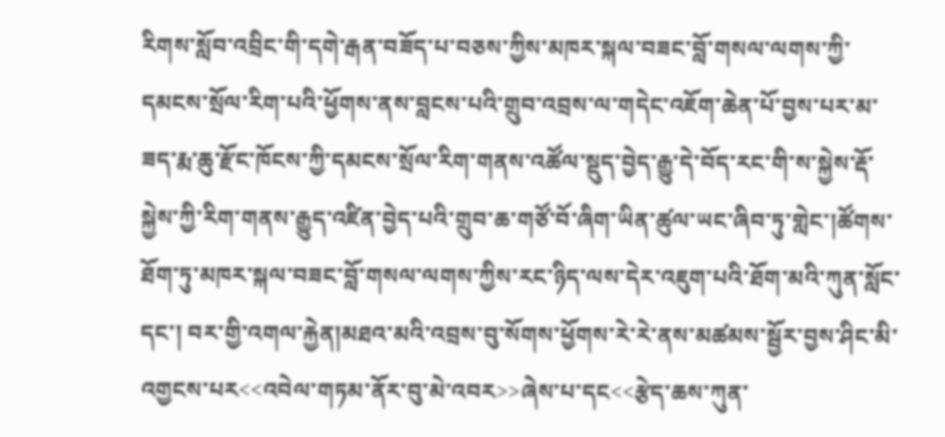རིགས་སློབ་འབྲིང་གི་དགེ་རྒན་བཟོད་པ་བཅས་ཀྱིས་མཁར་སྐལ་བཟང་བློ་གསལ་ལགས་ཀྱི་དམངས་སྲོལ་རིག་པའི་ཕྱོགས་ནས་བླངས་པའི་གྲུབ་འབྲས་ལ་གདེང་འཇོག་ཆེན་པོ་བྱས་པར་མ་ཟད་རྨ་ཆུ་རྫོང་ཁོངས་ཀྱི་དམངས་སྲོལ་རིག་གནས་འཚོལ་སྡུད་བྱེད་རྒྱུ་དེ་བོད་རང་གི་ས་སྐྱེས་རྡོ་སྐྱེས་ཀྱི་རིག་གནས་རྒྱུད་འཛིན་བྱེད་པའི་གྲུབ་ཆ་གཙོ་བོ་ཞིག་ཡིན་ཚུལ་ཡང་ཞིབ་ཏུ་གླེང་།ཚོགས་ཐོག་ཏུ་མཁར་སྐལ་བཟང་བློ་གསལ་ལགས་ཀྱིས་རང་ཉིད་ལས་དེར་འཇུག་པའི་ཐོག་མའི་ཀུན་སློང་དང་། བར་གྱི་འགལ་རྐྱེན།མཐའ་མའི་འབྲས་བུ་སོགས་ཕྱོགས་རེ་རེ་ནས་མཚམས་སྦྱོར་བྱས་ཤིང་མི་འགྱངས་པར<<འབེལ་གཏམ་ནོར་བུ་མེ་འབར>>ཞེས་པ་དང<<རྩེད་ཆས་ཀུན་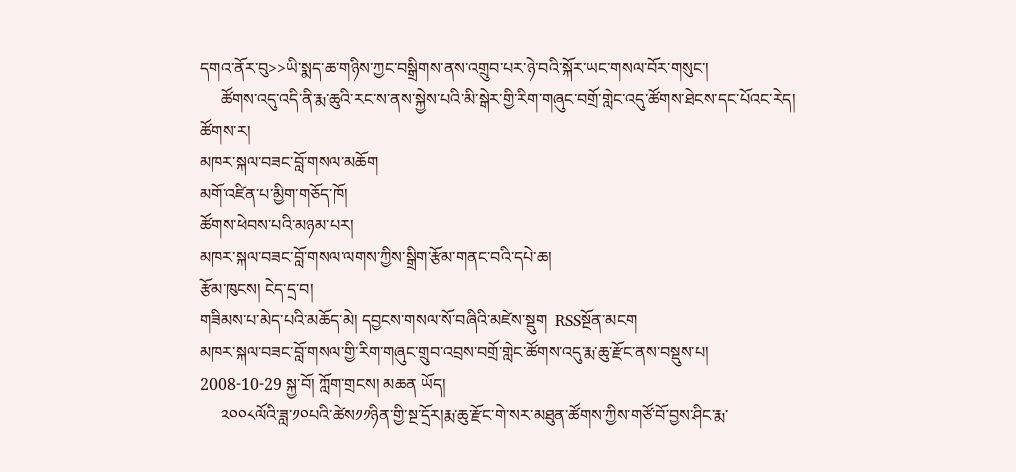དགའ་ནོར་བུ>>ཡི་སྨད་ཆ་གཉིས་ཀྱང་བསྒྲིགས་ནས་འགྲུབ་པར་ཉེ་བའི་སྐོར་ཡང་གསལ་བོར་གསུང་།
     ཚོགས་འདུ་འདི་ནི་རྨ་ཆུའི་རང་ས་ནས་སྐྱེས་པའི་མི་སྒེར་གྱི་རིག་གཞུང་བགྲོ་གླེང་འདུ་ཚོགས་ཐེངས་དང་པོའང་རེད།
ཚོགས་ར།
མཁར་སྐལ་བཟང་བློ་གསལ་མཆོག
མགོ་འཛིན་པ་མྱིག་གཅོད་ཁོ།
ཚོགས་ཕེབས་པའི་མཉམ་པར།
མཁར་སྐལ་བཟང་བློ་གསལ་ལགས་ཀྱིས་སྒྲིག་རྩོམ་གནང་བའི་དཔེ་ཆ།
རྩོམ་ཁུངས། ངེད་དྲ་བ།
གཟིམས་པ་མེད་པའི་མཆོད་མེ། དབྱངས་གསལ་སོ་བཞིའི་མཛེས་སྡུག  RSSསྔོན་མངག
མཁར་སྐལ་བཟང་བློ་གསལ་གྱི་རིག་གཞུང་གྲུབ་འབྲས་བགྲོ་གླེང་ཚོགས་འདུ་རྨ་ཆུ་རྫོང་ནས་བསྡུས་པ།
2008-10-29 སྐྱ་བོ། ཀློག་གྲངས། མཆན ཡོད།
     ༢༠༠༨ལོའི་ཟླ་༡༠པའི་ཚེས༡༡ཉིན་གྱི་སྔ་དྲོར།རྨ་ཆུ་རྫོང་གེ་སར་མཐུན་ཚོགས་ཀྱིས་གཙོ་བོ་བྱས་ཤིང་རྨ་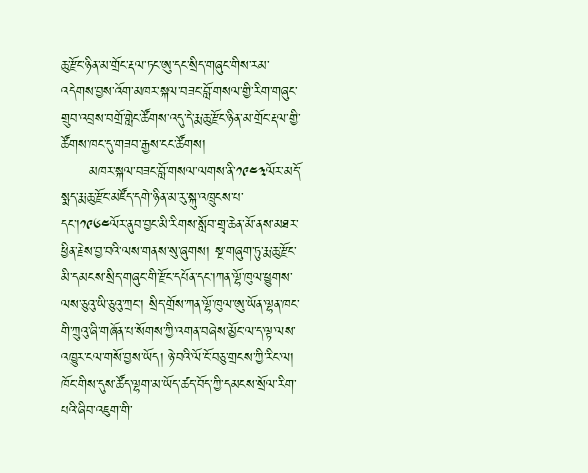ཆུ་རྫོང་ཉིན་མ་གྲོང་རྡལ་ཏང་ཨུ་དང་སྲིད་གཞུང་གིས་རམ་འདེགས་བྱས་འོག་མཁར་སྐལ་བཟང་བློ་གསལ་གྱི་རིག་གཞུང་གྲུབ་འབྲས་བགྲོ་གླེང་ཚོགས་འདུ་དེ་རྨ་ཆུ་རྫོང་ཉིན་མ་གྲོང་རྡལ་གྱི་ཚོགས་ཁང་དུ་གཟབ་རྒྱས་ངང་ཚོགས།
      མཁར་སྐལ་བཟང་བློ་གསལ་ལགས་ནི་༡༩༤༣ལོར་མདོ་སྨད་རྨ་ཆུ་རྫོང་མཛོད་དགེ་ཉིན་མ་རུ་སྐུ་འཁྲུངས་པ་དང་།༡༩༦༤ལོར་ནུབ་བྱང་མི་རིགས་སློབ་གྲྭ་ཆེན་མོ་ནས་མཐར་ཕྱིན་རྗེས་བྱ་བའི་ལས་གནས་སུ་ཞུགས། སྔ་གཞུག་ཏུ་རྨ་ཆུ་རྫོང་མི་དམངས་སྲིད་གཞུང་གི་རྫོང་དཔོན་དང་།ཀན་ལྷོ་ཁུལ་ཕྱུགས་ལས་ཅུའུ་ཡི་ཅུའུ་ཀྲང་། སྲིད་གྲོས་ཀན་ལྷོ་ཁུལ་ཨུ་ཡོན་ལྷན་ཁང་གི་ཀྲུའུ་ཞི་གཞོན་པ་སོགས་ཀྱི་འགན་བཞེས་མྱོང་ལ་ད་ལྟ་ལས་འཁྱུར་ངལ་གསོ་བྱས་ཡོད། ཉེ་བའི་ལོ་ངོ་བཅུ་གྲངས་ཀྱི་རིང་ལ། ཁོང་གིས་དུས་ཚོད་ལྷག་མ་ཡོད་ཚད་བོད་ཀྱི་དམངས་སྲོལ་རིག་པའི་ཞིབ་འཇུག་གི་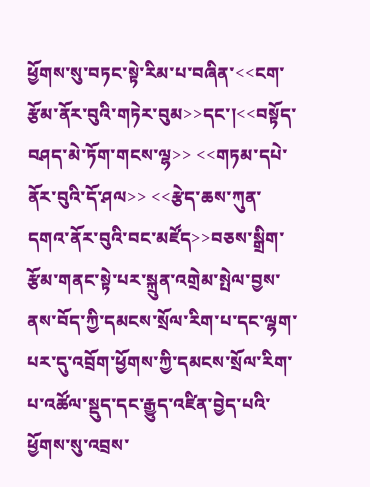ཕྱོགས་སུ་བཏང་སྟེ་རིམ་པ་བཞིན་<<ངག་རྩོམ་ནོར་བུའི་གཏེར་བུམ>>དང་།<<བསྟོད་བཤད་མེ་ཏོག་གངས་ལྷ>> <<གཏམ་དཔེ་ནོར་བུའི་དོ་ཤལ>> <<རྩེད་ཆས་ཀུན་དགའ་ནོར་བུའི་བང་མཛོད>>བཅས་སྒྲིག་རྩོམ་གནང་སྟེ་པར་སྐྲུན་འགྲེམ་སྤེལ་བྱས་ནས་བོད་ཀྱི་དམངས་སྲོལ་རིག་པ་དང་ལྷག་པར་དུ་འབྲོག་ཕྱོགས་ཀྱི་དམངས་སྲོལ་རིག་པ་འཚོལ་སྡུད་དང་རྒྱུད་འཛིན་བྱེད་པའི་ཕྱོགས་སུ་འབྲས་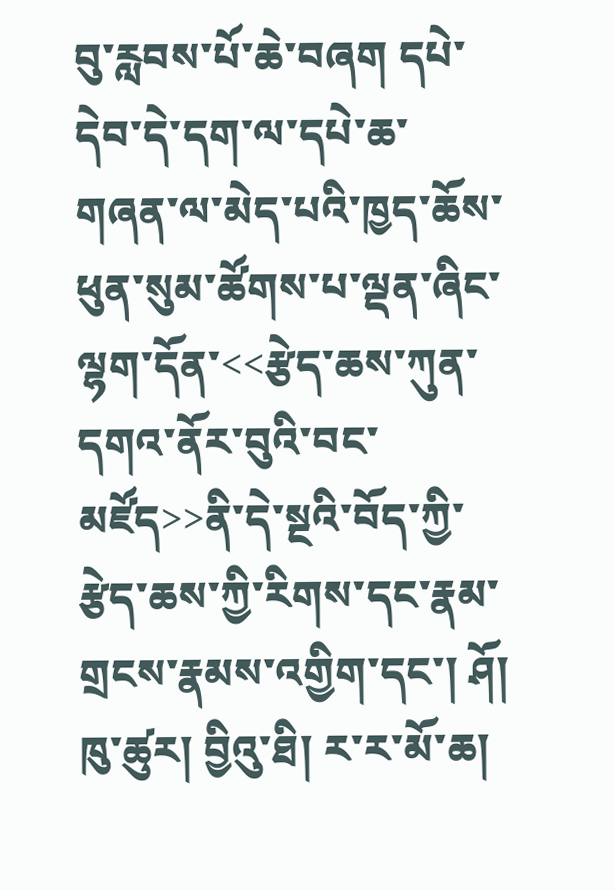བུ་རླབས་པོ་ཆེ་བཞག དཔེ་དེབ་དེ་དག་ལ་དཔེ་ཆ་གཞན་ལ་མེད་པའི་ཁྱད་ཆོས་ཕུན་སུམ་ཚོགས་པ་ལྡན་ཞིང་ལྷག་དོན་<<རྩེད་ཆས་ཀུན་དགའ་ནོར་བུའི་བང་མཛོད>>ནི་དེ་སྔའི་བོད་ཀྱི་རྩེད་ཆས་ཀྱི་རིགས་དང་རྣམ་གྲངས་རྣམས་འགྱིག་དང་། ཤོ། ཁུ་ཚུར། བྱིའུ་ཐི། ར་ར་མོ་ཆ།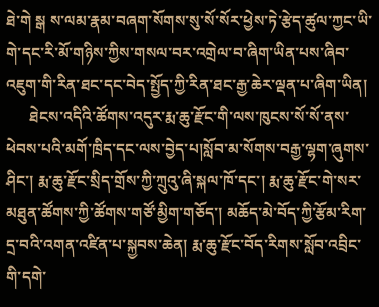ཐེ་གེ སྒ ས་ལམ་རྣམ་བཞག་སོགས་སུ་སོ་སོར་ཕྱེས་ཏེ་རྩེད་ཚུལ་ཀྱང་ཡི་གེ་དང་རི་མོ་གཉིས་ཀྱིས་གསལ་བར་འགྲེལ་བ་ཞིག་ཡིན་པས་ཞིབ་འཇུག་གི་རིན་ཐང་དང་བེད་སྤྱོད་ཀྱི་རིན་ཐང་རྒྱ་ཆེར་ལྡན་པ་ཞིག་ཡིན།
      ཐེངས་འདིའི་ཚོགས་འདུར་རྨ་ཆུ་རྫོང་གི་ལས་ཁུངས་སོ་སོ་ནས་ཕེབས་པའི་མགོ་ཁྲིད་དང་ལས་བྱེད་པ།སློབ་མ་སོགས་བརྒྱ་ལྷག་ཞུགས་ཤིང་། རྨ་ཆུ་རྫོང་སྲིད་གྲོས་ཀྱི་ཀྲུའུ་ཞི་སྐལ་ཁོ་དང་། རྨ་ཆུ་རྫོང་གེ་སར་མཐུན་ཚོགས་ཀྱི་ཚོགས་གཙོ་མྱིག་གཅོད་། མཆོད་མེ་བོད་ཀྱི་རྩོམ་རིག་དྲ་བའི་འགན་འཛིན་པ་སྐྱབས་ཆེན། རྨ་ཆུ་རྫོང་བོད་རིགས་སློབ་འབྲིང་གི་དགེ་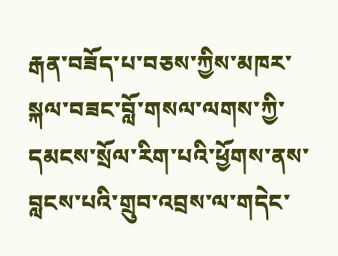རྒན་བཟོད་པ་བཅས་ཀྱིས་མཁར་སྐལ་བཟང་བློ་གསལ་ལགས་ཀྱི་དམངས་སྲོལ་རིག་པའི་ཕྱོགས་ནས་བླངས་པའི་གྲུབ་འབྲས་ལ་གདེང་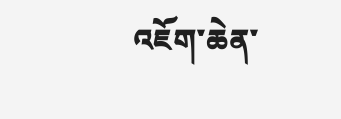འཇོག་ཆེན་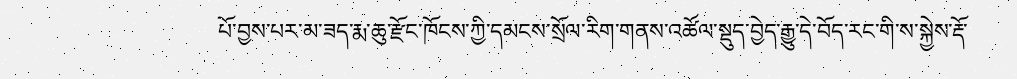པོ་བྱས་པར་མ་ཟད་རྨ་ཆུ་རྫོང་ཁོངས་ཀྱི་དམངས་སྲོལ་རིག་གནས་འཚོལ་སྡུད་བྱེད་རྒྱུ་དེ་བོད་རང་གི་ས་སྐྱེས་རྡོ་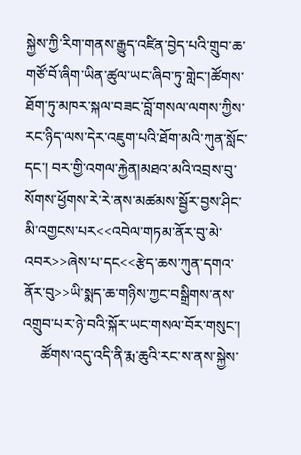སྐྱེས་ཀྱི་རིག་གནས་རྒྱུད་འཛིན་བྱེད་པའི་གྲུབ་ཆ་གཙོ་བོ་ཞིག་ཡིན་ཚུལ་ཡང་ཞིབ་ཏུ་གླེང་།ཚོགས་ཐོག་ཏུ་མཁར་སྐལ་བཟང་བློ་གསལ་ལགས་ཀྱིས་རང་ཉིད་ལས་དེར་འཇུག་པའི་ཐོག་མའི་ཀུན་སློང་དང་། བར་གྱི་འགལ་རྐྱེན།མཐའ་མའི་འབྲས་བུ་སོགས་ཕྱོགས་རེ་རེ་ནས་མཚམས་སྦྱོར་བྱས་ཤིང་མི་འགྱངས་པར<<འབེལ་གཏམ་ནོར་བུ་མེ་འབར>>ཞེས་པ་དང<<རྩེད་ཆས་ཀུན་དགའ་ནོར་བུ>>ཡི་སྨད་ཆ་གཉིས་ཀྱང་བསྒྲིགས་ནས་འགྲུབ་པར་ཉེ་བའི་སྐོར་ཡང་གསལ་བོར་གསུང་།
     ཚོགས་འདུ་འདི་ནི་རྨ་ཆུའི་རང་ས་ནས་སྐྱེས་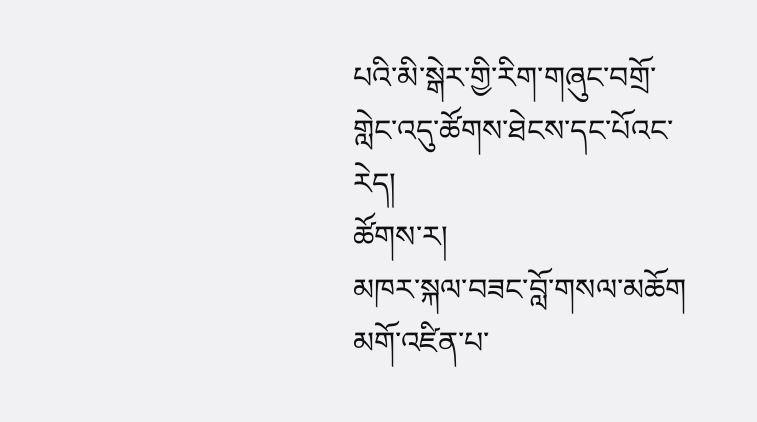པའི་མི་སྒེར་གྱི་རིག་གཞུང་བགྲོ་གླེང་འདུ་ཚོགས་ཐེངས་དང་པོའང་རེད།
ཚོགས་ར།
མཁར་སྐལ་བཟང་བློ་གསལ་མཆོག
མགོ་འཛིན་པ་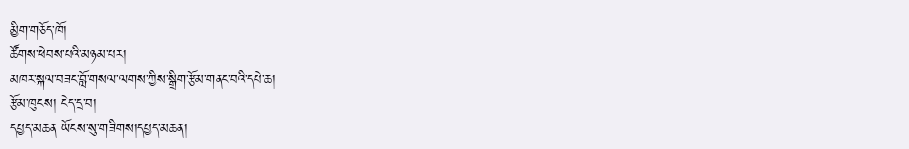མྱིག་གཅོད་ཁོ།
ཚོགས་ཕེབས་པའི་མཉམ་པར།
མཁར་སྐལ་བཟང་བློ་གསལ་ལགས་ཀྱིས་སྒྲིག་རྩོམ་གནང་བའི་དཔེ་ཆ།
རྩོམ་ཁུངས། ངེད་དྲ་བ།
དཔྱད་མཆན ཡོངས་སུ་གཟིགས།དཔྱད་མཆན།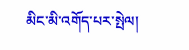མིང་མི་འགོད་པར་སྤེལ།